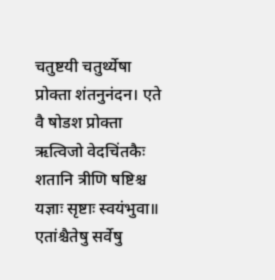चतुष्टयी चतुर्थ्येषा प्रोक्ता शंतनुनंदन। एते वै षोडश प्रोक्ता ऋत्विजो वेदचिंतकैः
शतानि त्रीणि षष्टिश्च यज्ञाः सृष्टाः स्वयंभुवा॥ एतांश्चैतेषु सर्वेषु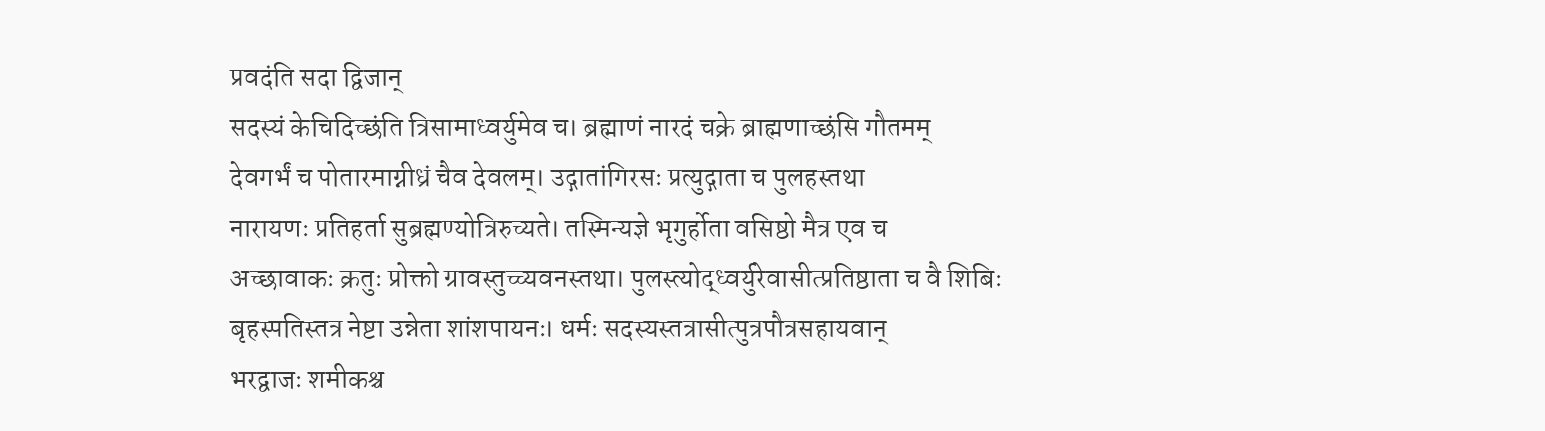प्रवदंति सदा द्विजान्
सदस्यं केचिदिच्छंति त्रिसामाध्वर्युमेव च। ब्रह्माणं नारदं चक्रे ब्राह्मणाच्छंसि गौतमम्
देवगर्भं च पोतारमाग्नीध्रं चैव देवलम्। उद्गातांगिरसः प्रत्युद्गाता च पुलहस्तथा
नारायणः प्रतिहर्ता सुब्रह्मण्योत्रिरुच्यते। तस्मिन्यज्ञे भृगुर्होता वसिष्ठो मैत्र एव च
अच्छावाकः क्रतुः प्रोक्तो ग्रावस्तुच्च्यवनस्तथा। पुलस्त्योद्ध्वर्युरेवासीत्प्रतिष्ठाता च वै शिबिः
बृहस्पतिस्तत्र नेष्टा उन्नेता शांशपायनः। धर्मः सदस्यस्तत्रासीत्पुत्रपौत्रसहायवान्
भरद्वाजः शमीकश्च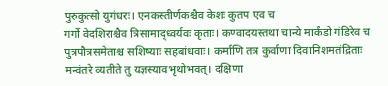पुरुकुत्सो युगंधरः। एनकस्तीर्णकश्चैव केशः कुतप एव च
गर्गो वेदशिराश्चैव त्रिसामाद्ध्वर्यवः कृताः। कण्वादयस्तथा चान्ये मार्कंडो गंडिरेव च
पुत्रपौत्रसमेताश्च सशिष्याः सहबांधवाः। कर्माणि तत्र कुर्वाणा दिवानिशमतंद्रिताः
मन्वंतरे व्यतीते तु यज्ञस्यावभृथोभवत्। दक्षिणा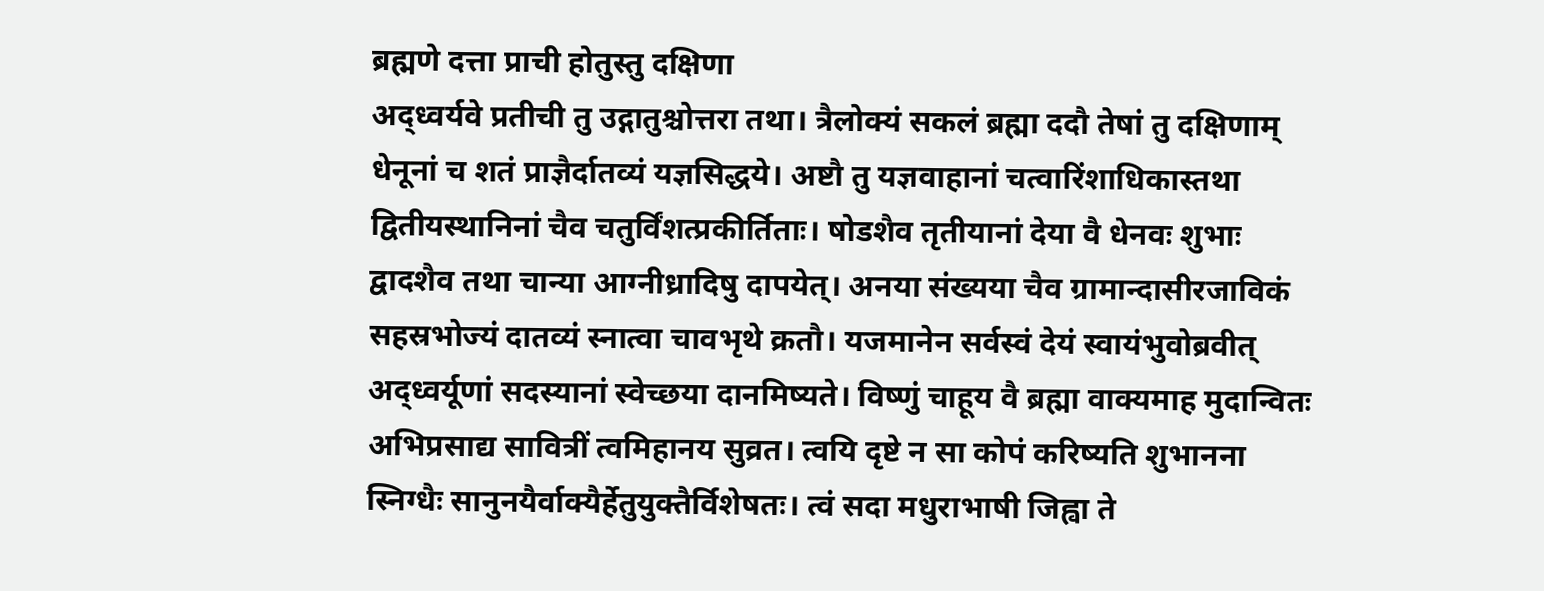ब्रह्मणे दत्ता प्राची होतुस्तु दक्षिणा
अद्ध्वर्यवे प्रतीची तु उद्गातुश्चोत्तरा तथा। त्रैलोक्यं सकलं ब्रह्मा ददौ तेषां तु दक्षिणाम्
धेनूनां च शतं प्राज्ञैर्दातव्यं यज्ञसिद्धये। अष्टौ तु यज्ञवाहानां चत्वारिंशाधिकास्तथा
द्वितीयस्थानिनां चैव चतुर्विंशत्प्रकीर्तिताः। षोडशैव तृतीयानां देया वै धेनवः शुभाः
द्वादशैव तथा चान्या आग्नीध्रादिषु दापयेत्। अनया संख्यया चैव ग्रामान्दासीरजाविकं
सहस्रभोज्यं दातव्यं स्नात्वा चावभृथे क्रतौ। यजमानेन सर्वस्वं देयं स्वायंभुवोब्रवीत्
अद्ध्वर्यूणां सदस्यानां स्वेच्छया दानमिष्यते। विष्णुं चाहूय वै ब्रह्मा वाक्यमाह मुदान्वितः
अभिप्रसाद्य सावित्रीं त्वमिहानय सुव्रत। त्वयि दृष्टे न सा कोपं करिष्यति शुभानना
स्निग्धैः सानुनयैर्वाक्यैर्हेतुयुक्तैर्विशेषतः। त्वं सदा मधुराभाषी जिह्वा ते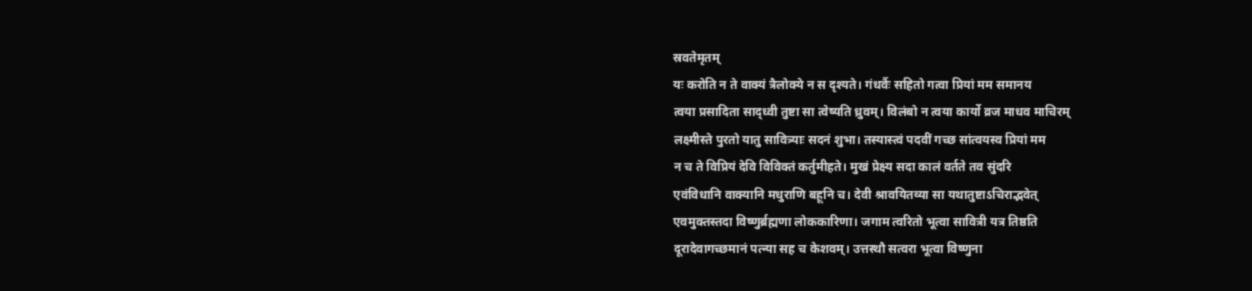स्रवतेमृतम्
यः करोति न ते वाक्यं त्रैलोक्ये न स दृश्यते। गंधर्वैः सहितो गत्वा प्रियां मम समानय
त्वया प्रसादिता साद्ध्वी तुष्टा सा त्वेष्यति ध्रुवम्। विलंबो न त्वया कार्यो व्रज माधव माचिरम्
लक्ष्मीस्ते पुरतो यातु सावित्र्याः सदनं शुभा। तस्यास्त्वं पदवीं गच्छ सांत्वयस्व प्रियां मम
न च ते विप्रियं देवि विविक्तं कर्तुमीहते। मुखं प्रेक्ष्य सदा कालं वर्तते तव सुंदरि
एवंविधानि वाक्यानि मधुराणि बहूनि च। देवी श्रावयितव्या सा यथातुष्टाऽचिराद्भवेत्
एवमुक्तस्तदा विष्णुर्ब्रह्मणा लोककारिणा। जगाम त्वरितो भूत्वा सावित्री यत्र तिष्ठति
दूरादेवागच्छमानं पत्न्या सह च केशवम्। उत्तस्थौ सत्वरा भूत्वा विष्णुना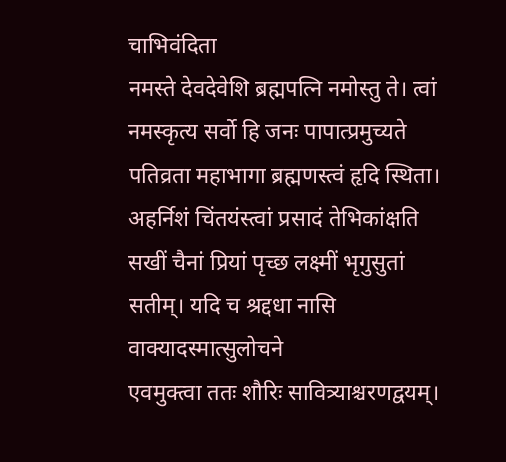चाभिवंदिता
नमस्ते देवदेवेशि ब्रह्मपत्नि नमोस्तु ते। त्वां नमस्कृत्य सर्वो हि जनः पापात्प्रमुच्यते
पतिव्रता महाभागा ब्रह्मणस्त्वं हृदि स्थिता। अहर्निशं चिंतयंस्त्वां प्रसादं तेभिकांक्षति
सखीं चैनां प्रियां पृच्छ लक्ष्मीं भृगुसुतां सतीम्। यदि च श्रद्दधा नासि वाक्यादस्मात्सुलोचने
एवमुक्त्वा ततः शौरिः सावित्र्याश्चरणद्वयम्।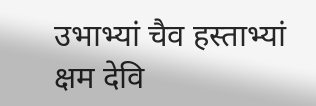उभाभ्यां चैव हस्ताभ्यां क्षम देवि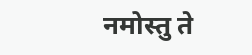नमोस्तु ते